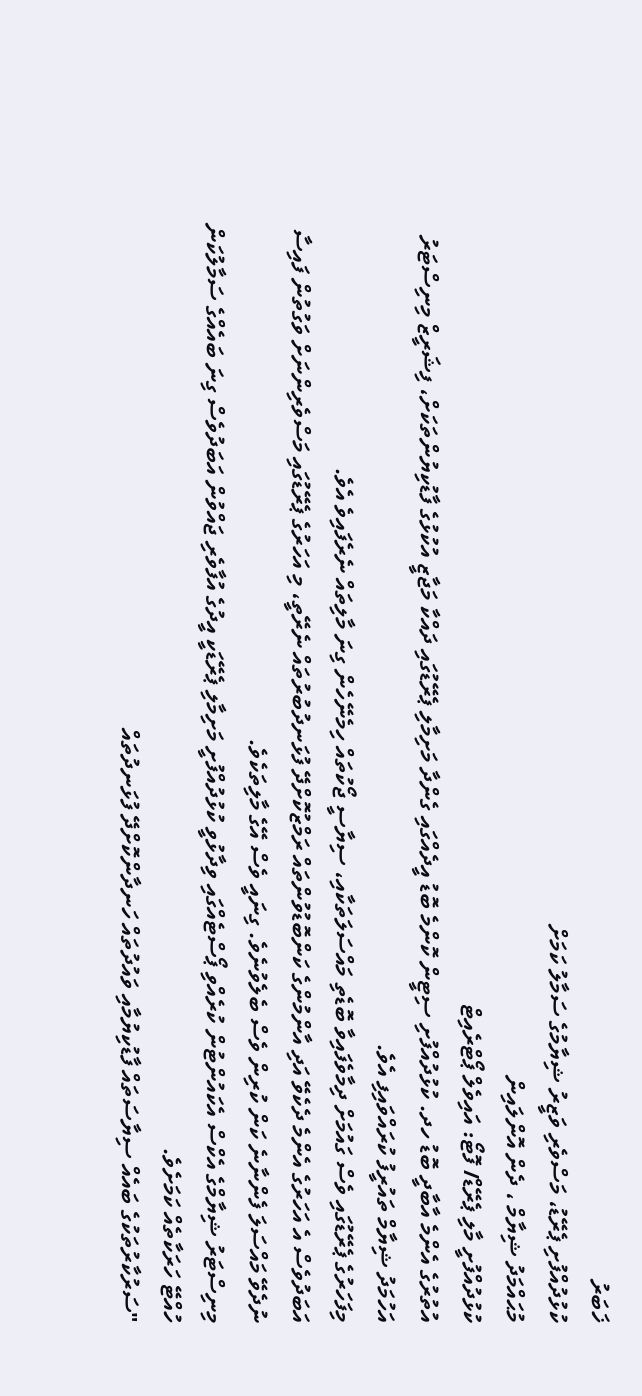ޚަބަރު
ކުޅުދުއްފުށި ޕެރޭޑު، މަސްވެރި ވަޒީރު ޝިޔާމުގެ ސަމާލު ކަމަށް
މުޙައްމަދު ޝިޔާމް ، ދެން އޮންލައިން
ކުޅުދުއްފުށީ މާލި ޕެރޭޑް/ ފޮޓޯ: އައިވެލް ޕޯޓްރެއިޓް
އުތުރުގެ އެންމެ އާބާދީ ބޮޑު ހދ. ކުޅުދުއްފުށި ސިޓީން ކޮންމެ ބޮޑު އީދެއްގައި ގެންދާ މަށިމާލި ޕެރޭޑުގައި ދައްކާ މަޖާޒީ އުކުޅުގެ ފާޑުކިޔުންތަކަށް، ފިޝަރީޒް މިނިސްޓަރު އަހުމަދު ޝިޔާމް ތައުރީފު ކުރައްވައިފި އެވެ.
މިފަހަރުގެ ޕެރޭޑުގައި ވެސް ގައުމަށް ދިމާވެފައިވާ ބޮޑެތި މައްސަލަތަކާއި، ސިޔާސީ ޖޯކުތައް ހިމެނޭހެން ގިނަ މާލިތައް ނެރެފައިވެ އެވެ.
އަބަދުވެސް އެ އަހަރުގެ އެންމެ ދެކެވޭ އަދި އާންމުންގެ ކަންބޮޑުވުންތައް ރަމްޒުކޮށްދޭ ފުޅަނދުބުރުތައް ނެރޭތީ، މި އަހަރުގެ ޕެރޭޑުގައި މަސްވެރިންނަށް ވަގުތުން ފައިސާ ނުދެވޭ މައްސަލަ ފެންނާނެ ކަން ކުރިން ވެސް ބެލެވުނެވެ. ގިނައީ ވެސް އޭގެ މާލިތަކެވެ.
މިނިސްޓަރު ޝިޔާމްގެ އެކްސް އެކައުންޓުން ކުރެއްވި ޕޯސްޓެއްގައި ވިދާޅުވީ ކުޅުދުއްފުށީ މަށިމާލި ޕެރޭޑަކީ އީދުގެ އުފާވެރި ޖައްވުން އަބަދުވެސް ގިނަ ބައެއްގެ ސަމާލުކަން ހުއްޓޭ ހަރަކާތެއް ކަމަށެވެ.
"ސަރުކާރުތަކުގެ ބައެއް ސިޔާސަތައް ފާޑުކިޔުމާއި ވައުދުތައް ހަނދާންކޮށްދޭ ފުޅަނދުތައް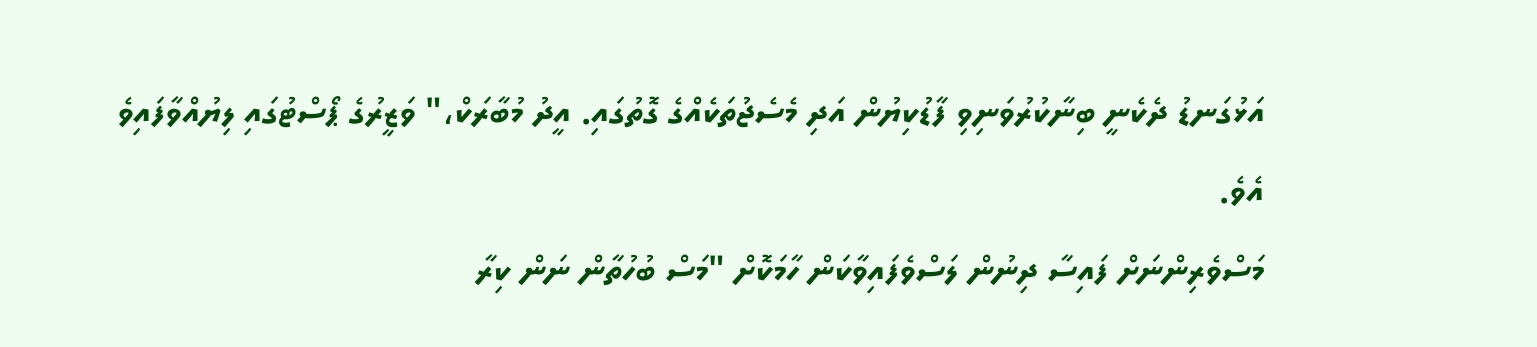އަޅުގަނޑު ދެކެނީ ބިނާކުރުވަނިވި ފާޑުކިޔުން އަދި މެސެޖުތަކެއްގެ ގޮތުގައި. އީދު މުބާރަކް،" ވަޒީރުގެ ޕޯސްޓުގައި ލިޔުއްވާފައިވެ އެވެ.
މަސްވެރިންނަށް ފައިސާ ދިނުން ލަސްވެފައިވާކަން ހާމަކޮށް "މަސް ބުހުތާން ނަން ކިރާ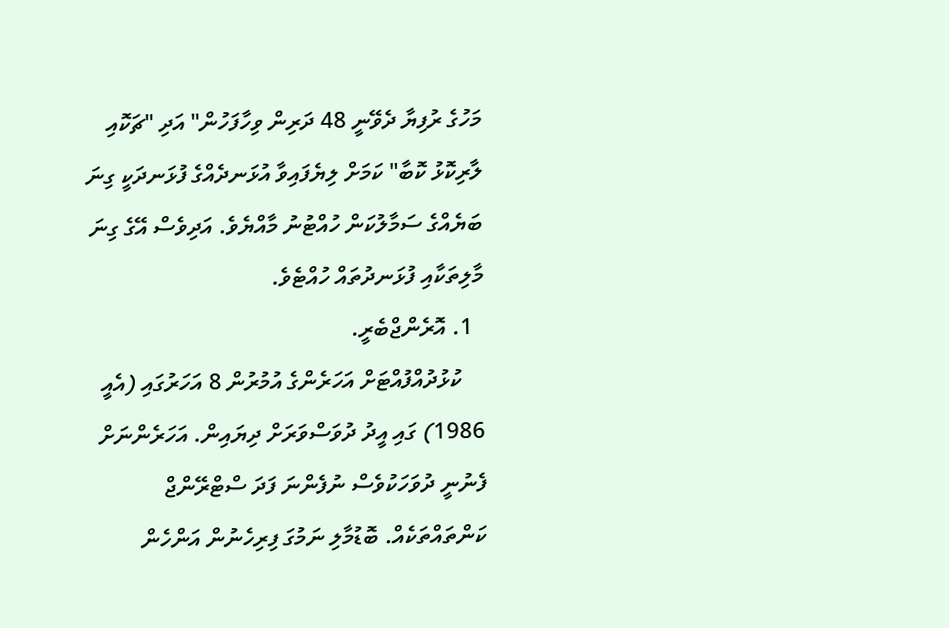މަހުގެ ރުފިޔާ ދެވޭނީ 48 ދަރިން ވިހާފަހުން" އަދި "ޗަކޮއި ލާރިކޮޅު ކޮބާ" ކަމަށް ލިޔެފައިވާ އުޅަނދެއްގެ ފުޅަނދަކީ ގިނަ ބަޔެއްގެ ސަމާލުކަން ހުއްޓުނު މާއްޔެވެ. އަދިވެސް އޭގެ ގިނަ މާލިތަކާއި ފުޅަނދުތައް ހުއްޓެވެ.
  1. އޮރެންޖްބެރީ.
    ކުޅުދުއްފުއްޓަށް އަހަރެންގެ އުމުރުން 8 އަހަރުގައި (އެއީ 1986) ގައި އީދު ދުވަސްވަރަށް ދިޔައިން. އަހަރެންނަށް ފެނުނީ ދުވަހަކުވެސް ނުފެންނަ ފަދަ ސްޓްރޭންޖް ކަންތައްތަކެއް. ބޮޑުމާލި ނަމުގަ ފިރިހެނުން އަންހެން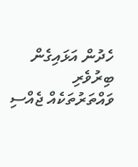ހެދުން އަޅައިގެން ބިރުވެރި ވައްތަރުތަކެއް ޖެއްސި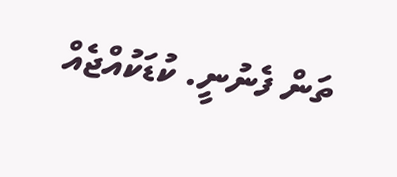ތަން ފެނުނީ. ކުޑަކުއްޖެއް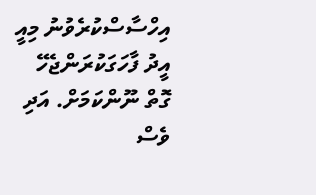އިހްސާސްކުރެވުނު މިއީ އީދު ފާހަގަކުރަންޖެހޭ ގޮތް ނޫންކަމަށް. އަދި ވެސް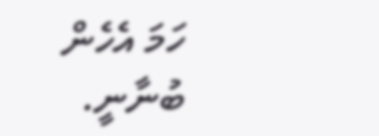ހަމަ އެހެން ބުނާނީ.